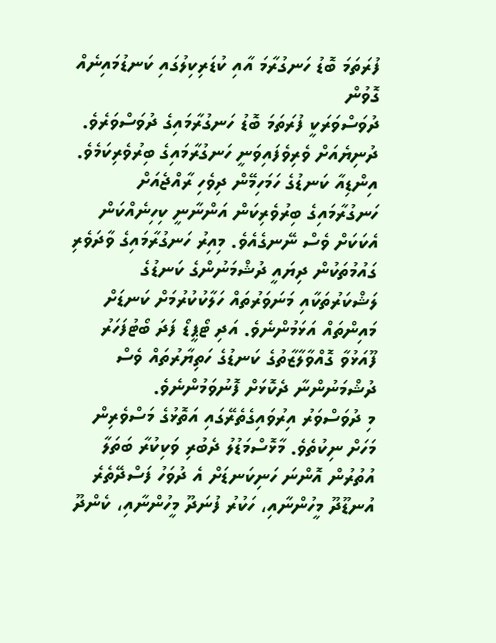ފުރަތަމަ ބޮޑު ހަނގުރާމަ އާއި ކުޑަރިކިލުގައި ކަނޑުމައިނެއް ގޮވުން
ދުވަސްވަރަކީ ފުރަތަމަ ބޮޑު ހަނގުރާމައިގެ ދުވަސްވަރެވެ. ދުނިޔެއަށް ވެރިވެފައިވަނީ ހަނގުރާމައިގެ ބިރުވެރިކަމެވެ. އިންޑިއާ ކަނޑުގެ ހަމަހިމޭން ދިވެހި ރާއްޖެއަށް ހަނގުރާމައިގެ ބިރުވެރިކަން އަންނާނީ ކިހިނެއްކަން އެކަކަށް ވެސް ނޭނގެއެވެ. މިއިރު ހަނގުރާމައިގެ ވާދަވެރި ގައުމުތަކުން ދިޔައީ ދުޝްމަނުންގެ ކަނޑުގެ ލަޝްކަރުތަކާއި މަނަވަރުތައް ހަލާކުކުރުމަށް ކަނޑަށް މައިންތައް އަޅަމުންނެވެ. އަދި ޓޯޕީޑޯ ފަދަ ބޯޓުފަހަރު ފޫއަޅުވާ ގޮއްވާލާޒާތުގެ ކަނޑުގެ ހަތިޔާރުތައް ވެސް ދުޝްމަނުންނާ ދެކޮޅަށް ފޮނުވަމުންނެވެ.
މި ދުވަސްވަރު އިރުވައިގެތެރޭގައި އަތޮޅުގެ މަސްވެރިން މަހަށް ނިކުތެވެ. މާޅޮސްމަޑުލު ދެބުރި ވަކިކުރާ ބަތަލާ އުތުރުން އޮންނަ ހަނިކަނޑަށް އެ ދުވަހު ފަސްދޭތެރެ އުނޑޫދޫ މީހުންނާއި، ހަކުރު ފުނަދޫ މީހުންނާއި، ކެންދޫ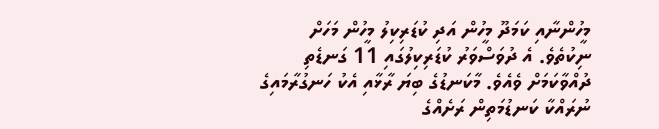މީހުންނާއި ކަމަދޫ މީހުން އަދި ކުޑަރިކިލު މީހުން މަހަށް ނިކުތެވެ. އެ ދުވަސްވަރު ކުޑަރިކިލުގައި 11 ގަނޑެތި ދުއްވާކަމަށް ވެއެވެ. މާކަނޑުގެ ބިޔަ ރާޅާއި އެކު ހަނގުރާމައިގެ ނުރައްކާ ކަނޑުމަތިން ރަށެއްގެ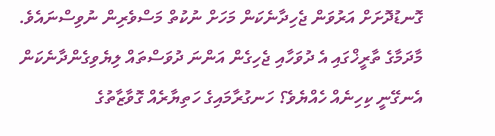ގޮނޑުދޮށަށް އަރުވަން ޖެހިދާނެކަން މަހަށް ނުކުތް މަސްވެރިން ނުވިސްނައެވެ. މާދަމާގެ ތާރީޚްގައި އެ ދުވަހާއި ޖެހިގެން އަންނަ ދުވަސްތައް ލިޔެވިގެންދާނެކަން އެނގޭނީ ކިހިނެއް ހެއްޔެވެ؟ ހަނގުރާމައިގެ ހަތިޔާރެއް ގޮވާޒާތުގެ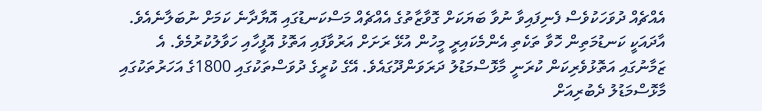އެއްޗެއް ދުވަހަކުވެސް ފެނިފައިވާ ނުވާ ބަޔަކަށް ގޮވާޒާތުގެ އެއްޗެއް މަސްކަނޑުގައި އޮޔާދާނެ ކަމަށް ނުބަލާނެއެވެ. އާދައަކީ ކަނޑުމަތިން ހޮވާ ތަކެތި އެންމެކައިރީ މީހުން އުޅޭ ރަށަށް އަރުވާފައި އަތޮޅު އޮފީހާއި ހަވާލުކުރުމެވެ. އެ ޒަމާނުގައި އަތޮޅުވެރިކަން ކުރަނީ މާޅޮސްމަޑުލު ދަރަވަންދޫގައެވެ. އޭގެ ކުރީގެ ދުވަސްތަކުގައި 1800ގެ އަހަރުތަކުގައި މާޅޮސްމަޑުލު ދެބުރިއަށް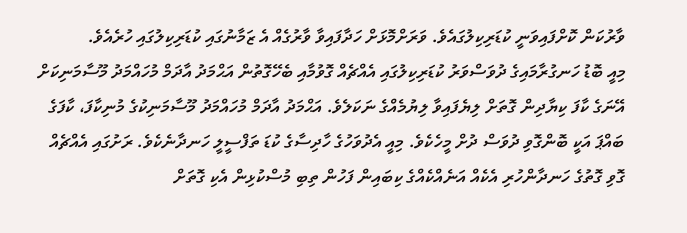ވާރުކަން ކޮށްފައިވަނީ ކުޑަރިކިލުގައެވެ. ވަރަށްމޮޅަށް ހަދާފައިވާ ވާރުގެއް އެ ޒަމާނުގައި ކުޑަރިކިލުގައި ހުރެއެވެ.
މިއީ ބޮޑު ހަނގުރާމައިގެ ދުވަސްވަރު ކުޑަރިކިލުގައި އެއްޗެއް ގޮވުމާއި ބެހޭގޮތުން އަޙްމަދު އާދަމް މުހައްމަދު މޫސާމަނިކަށް އޭނަގެ ކާފަ ކިޔާދިން ގޮތަށް ލިޔެފައިވާ ލިޔުމެއްގެ ނަކަލެވެ. އަޙްމަދު އާދަމް މުހައްމަދު މޫސާމަނިކުގެ މުނިކާފަ، ކާފަގެ ބައްޕަ އަކީ ބޮންގޮވި ދުވަސް ދުށް މީހެކެވެ. މިއީ އެދުވަހުގެ ހާދިސާގެ ކުޑަ ތަފްސީލީ ހަނދާނެކެވެ. ރަށުގައި އެއްޗެއް ގޮވި ގޮތުގެ ހަނދާންހުރި އެކެއް އަނެއްކެއްގެ ކިބައިން ފަހުން ތިބި މުސްކުޅިން އެކި ގޮތަށް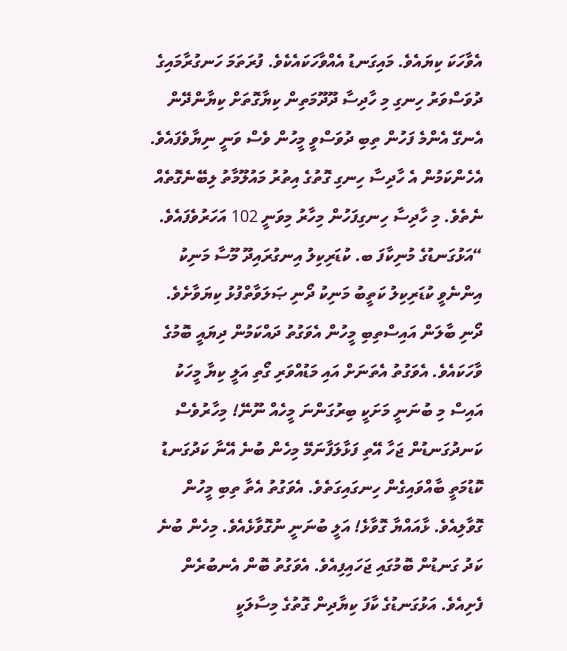އެވާހަކަ ކިޔައެވެ. މައިގަނޑު އެއްވާހަކައެކެވެ. ފުރަތަމަ ހަނގުރާމައިގެ ދުވަސްވަރު ހިނގި މި ހާދިސާ ދޫދޫމަތިން ކިޔާގޮތަށް ކިޔާންދޭން އެނގޭ އެންމެ ފަހުން ތިބި ދުވަސްވީ މީހުން ވެސް ވަނީ ނިޔާވެފައެވެ. އެހެންކަމުން އެ ހާދިސާ ހިނގި ގޮތުގެ އިތުރު މައުލޫމާތު ލިބޭނެގޮތެއް ނެތެވެ. މި ހާދިސާ ހިނގިފަހުން މިހާރު މިވަނީ 102 އަހަރުވެފައެވެ.
“އަޅުގަނޑުގެ މުނިކާފަ ބ. ކުޑަރިކިލު އިނގުރައިދޫ މޫސާ މަނިކު އިންނެވީ ކުޑަރިކިލު ކަތީބު މަނިކު ދޯނި ޞަލަވާތްފުޅު ކިޔަވާށެވެ. ދޯނި ބާލަން އައިސްތިބި މީހުން އެވަގުތު ދައްކަމުން ދިޔައީ ބޮމުގެ ވާހަކައެވެ. އެވަގުތު އެތަނަށް އައި މަޑުއްވަރި ގޯތި އަލީ ކިޔާ މީހަކު އައިސް މި ބުނަނީ މަށަކީ ބިރުގަންނަ މީހެއް ނޫނޭ! މިހާރުވެސް ކަނދުގަނޑުން ޖަހާ އޭތި ފަޅާލަފާނަމޭ މިހެން ބުނެ އޭނާ ކަދުގަނޑު ކޮޑުމަތީ ބާއްވައިގެން ހިނގައިގަތެވެ. އެވަގުތު އެތާ ތިބި މީހުން ގޮވާލިއެވެ. ޅާއައްޔާ ގޮވާޅެ! އަލީ ބުނަނީ ނުގޮވާޅެއެވެ. މިހެން ބުނެ ކަދު ގަނޑުން ބޮމުގައި ޖަހައިފިއެވެ. އެވަގުތު ބޮން އެނބުރެން ފެށިއެވެ. އަޅުގަނޑުގެ ކާފަ ކިޔާދިން ގޮތުގެ މިސާލަކީ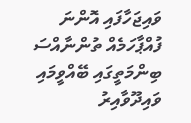ވައިޖަހާފައި އޮންނަ ފުއްޕާހަމެއް ތުންނާއްސަ ބިންމަތީގައި ބޭއްވީމައި ވައިދޫވާއިރު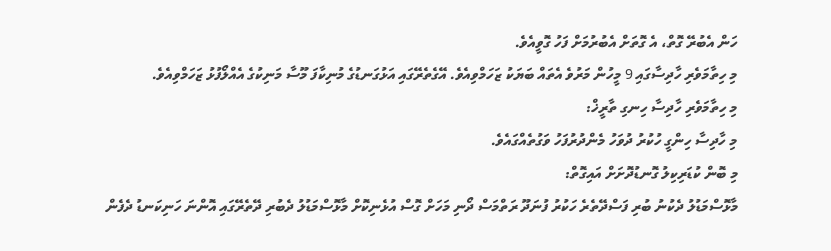ހަން އެބުރޭ ގޮތް، އެ ގޮތަށް އެބުރުމަށް ފަހު ގޮވީއެވެ.
މި ހިތާމަވެރި ހާދިސާގައި 9 މީހުން މަރުވެ އެތައް ބަޔަކު ޒަހަމްވިއެވެ. އޭގެތެރޭގައި އަޅުގަނޑުގެ މުނިކާފަ މޫސާ މަނިކުގެ އެއްލޯފުޅު ޒަހަމްވިއެވެ.
މި ހިތާމަވެރި ހާދިސާ ހިނގި ތާރީޚް:
މި ހާދިސާ ހިންގީ ހުކުރު ދުވަހު މެންދުރުފަހު ވަގުތެއްގައެވެ.
މި ބޮން ކުޑަރިކިލު ގޮނޑުދޮށަށް އައިގޮތް:
މާޅޮސްމަޑުލު ދެކުނު ބުރި ފަސްދޭތެރެ ހަކުރު ފުނަދޫ ރަތްމަސް ދޯނި މަހަށް ގޮސް އުޅެނިކޮށް މާޅޮސްމަޑުލު ދެބުރި ދޭތެރޭގައި އޮންނަ ހަނިކަނޑު ދެފެން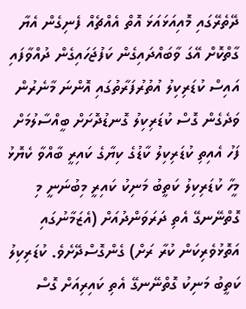ދޭތެރޭގައި މޮއިއަޅައަޅަ އޮތް އެއްޗެއް ފެނިގެން އެޔާ ގާތްކޮށް އޭގަ ވާބައްދައިގެން ކަފުޖަހައިގެން ދުއްވާފައި އައިސް ކުޑަރިކިލު އުތުރުފަރާތުގައި އޮންނަ މާނެރުން ވަދެގެން ގޮސް ކުޑަރިކިލު ގޮނޑުދޮށަށް ބީއްސާލުމަށް ފަހު އެއިތި ކުޑަރިކިލު ކާޑުގެ ކިޔާގެ ކައިރީ ބާއްވާ ކެޔޮޅު މީހާ ކުޑަރިކިލު ކަތީބު މަނިކު ކައިރީ މިބުނަނީ މި ގޮތްނޭނގޭ އެތި ދަރަވަންދުއަށް (އެޒަމާނުގައި އަތޮޅުވެރިކަން ކުރާ ރަށް) ގެންގޮސްދޭށެވެ. ކުޑަރިކިލު ކަތީބު މަނިކު ގޮތްނޭނގޭ އެތި ކައިރިއަށް ގޮސް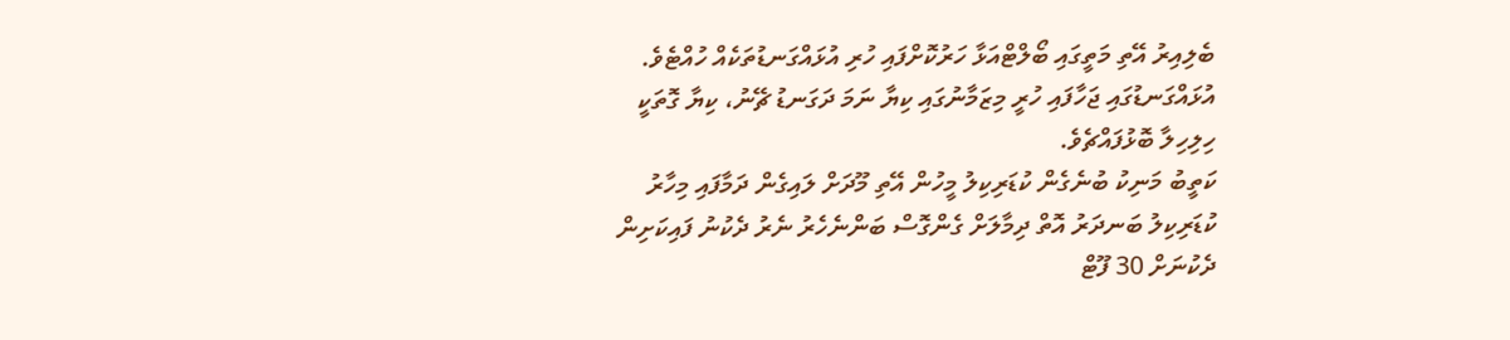ބެލިއިރު އޭތި މަތީގައި ބޯލްޓްއަޅާ ހަރުކޮށްފައި ހުރި އުޅައްގަނޑުތަކެއް ހުއްޓެވެ. އުޅައްގަނޑުގައި ޖަހާފައި ހުރީ މިޒަމާނުގައި ކިޔާ ނަމަ ދަގަނޑު ޗޭނު، ކިޔާ ގޮތަކީ ހިލިހިލާ ބޮޅުފައްޗެވެ.
ކަތީބު މަނިކު ބުނެގެން ކުޑަރިކިލު މީހުން އޭތި މޫދަށް ލައިގެން ދަމާފައި މިހާރު ކުޑަރިކިލު ބަނދަރު އޮތް ދިމާލަށް ގެންގޮސް ބަންނެހެރު ނެރު ދެކުނު ފައިކަށިން ދެކުނަށް 30 ފޫޓް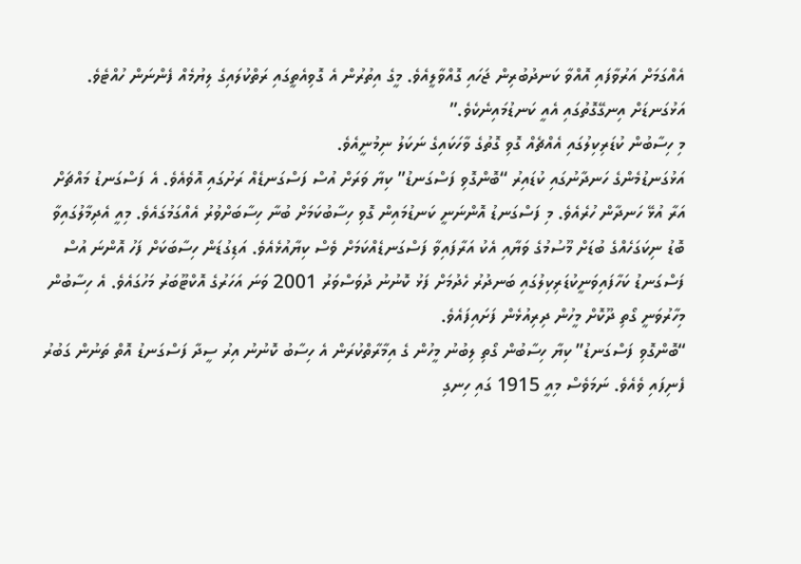އެއްގަމަށް އަރުވާފައި އޮއްވާ ކަނދުބުރިން ޖަހައި ގޮއްވާލީއެވެ. މީގެ އިތުރުން އެ ގޮވިއެތީގައި ރަތްކުލައިގެ ލިޔުމެއް ފެންނަން ހުއްޓެވެ. އަޅުގަނޑަށް އިނގޭގޮތުގައި އެއީ ކަނޑުމައިނެކެވެ.”
މި ހިސާބުން ކުޑަރިކިލުގައި އެއްޗެއް ގޮވި ގޮތުގެ ވާހަކައިގެ ނަކަލު ނިމުނީއެވެ.
އަޅުގަނޑުމެންގެ ހަނދާނުގައި ކުޑައިރު “ބޮންގޮވި ފަސްގަނޑު” ކިޔާ ވަރަށް އުސް ފަސްގަނޑެއް ރަށުގައި އޮވެއެވެ. އެ ފަސްގަނޑު މައްޗަށް އަރާ އުޅޭ ހަނދާން ހުރެއެވެ. މި ފަސްގަނޑު އޮންނަނީ ކަނޑުމައިން ގޮވި ހިސާބުކަމަށް ބުނާ ހިސާބަށްވުރު އެއްގަމުގައެވެ. މިއީ އެދިމާލުގައިވާ ބޮޑު ނިކަގަހެއްގެ ބުޑަށް މޫސުމުގެ ވަޔާއި އެކު އަރާފައިވާ ފަސްގަނޑެއްކަމަށް ވެސް ކިޔާއުޅެއެވެ. އަޑިގުޑަން ހިސާބަކަށް ފަހު އޮންނަ އުސް ފަސްގަނޑު ކަހާފައިވަނީކުޑަރިކިލުގައި ބަނދުރު ހެދުމަށް ފަޅު ކޮނުނު ދުވަސްވަރު 2001 ވަނަ އަހަރުގެ އޮކްޓޫބަރު މަހުގައެވެ. އެ ހިސާބުން މިހާރުވަނީ ގޯތި ދޫކޮށް މީހުން ދިރިއުޅެން ފަށައިފައެވެ.
“ބޮންގޮވި ފަސްގަނޑު” ކިޔާ ހިސާބުން ގޯތި ލިބުނު މީހުން ގެ އިމާރާތްކުރަން އެ ހިސާބު ކޮނުނު އިރު ސީދާ ފަސްގަނޑު އޮތް ތަނުން ގަބުރު ފެނިފައި ވެއެވެ. ނަމަވެސް މިއީ 1915 ގައި ހިނގި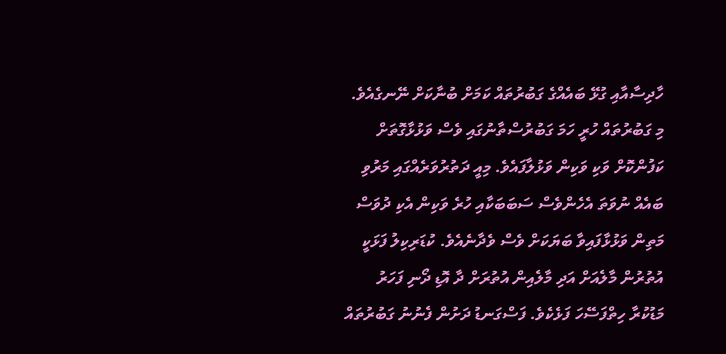ހާދިސާއާއި ގުޅޭ ބައެއްގެ ގަބުރުތައް ކަމަށް ބުނާކަށް ނޭނގެއެވެ. މި ގަބުރުތައް ހުރީ ހަމަ ގަބުރުސްތާނުގައި ވެސް ވަޅުޅާގޮތަށް ކަފުންކޮށް ވަކި ވަކިން ވަޅުލާފައެވެ. މިއީ ދަތުރުވަރެއްގައި މަރުވި ބައެއް ނުވަތަ އެހެންވެސް ސަބަބަކާއި ހުރެ ވަކިން އެކި ދުވަސް މަތިން ވަޅުޅާފައިވާ ބަޔަކަށް ވެސް ވެދާނެއެވެ. ކުޑަރިކިލު ފަޅަކީ އުތުރުން މާލެއަށް އަދި މާލެއިން އުތުރަށް ދާ އޮޑި ދޯނި ފަހަރު މަޑުކުރާ ހިތްފަސޭހަ ފަޅެކެވެ. ފަސްގަނޑު ދަށުން ފެނުނު ގަބުރުތައް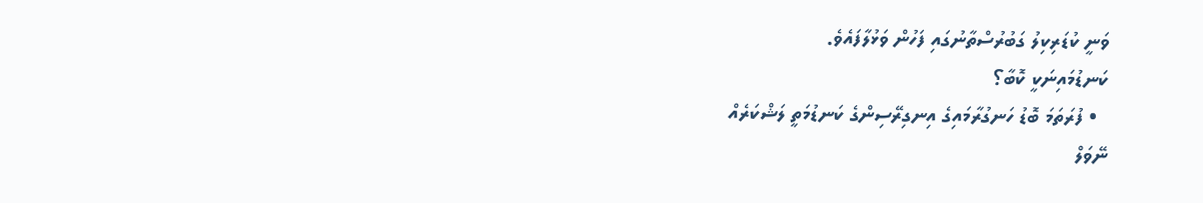ވަނީ ކުޑަރިކިލު ގަބުރުސްތާނުގައި ފަހުން ވަޅުލާފައެވެ.
ކަނޑުމައިނަކީ ކޮބާ؟
  • ފުރަތަމަ ބޮޑު ހަނގުރާމައިގެ އިނގިރޭސިންގެ ކަނޑުމަތީ ލަޝްކަރެއް
ނޭވަލް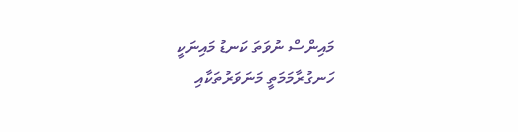މައިންސް ނުވަތަ ކަނޑު މައިނަކީ ހަނގުރާމަމަތީ މަނަވަރުތަކާއި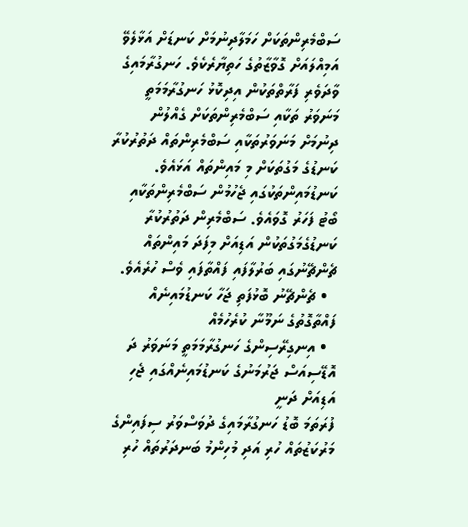ސަބްމެރިންތަކަށް ހަމަލާދިނުމަށް ކަނޑަށް އަޅާލެވޭ އަމިއްލައަށް ގޮވާޒާތުގެ ހަތިޔާރެކެވެ. ހަނގުރާމައިގެ ވާދަވެރި ފަރާތްތަކުން އިދިކޮޅު ހަނގުރާމަމަތީ މަނަވަރު ތަކާއި ސަބްމެރިންތަކަށް ގެއްލުން ދިނުމަށް މަނަވަރުތަކާއި ސަބްމެރިންތައް ދަތުރުކުރާ ކަނޑުގެ މަގުތަކަށް މި މައިންތައް އަޅައެވެ. ކަނޑުމައިންތަކުގައި ޖެހުމުން ސަބްމެރިންތަކާއި ބޯޓު ފަހަރު ގޮވައެވެ. ސަބްމެރިން ދަތުރުކުރާ ކަނޑުގެމަގުތަކުން އަޑިއަށް މިފަދަ މައިންތައް ޗެންޗޭނުގައި ބަރުލާފައި ފައްތާފައި ވެސް ހުރެއެވެ.
  • ޗެންޗޭނު ބޮޅުފަތި ޖަހާ ކަނޑުމައިނެއް ފައްތާގޮތުގެ ނަމޫނާ ކުރެހުމެއް
  • އިނގިރޭސިންގެ ހަނގުރާމަމަތީ މަނަވަރު ދަ އޮޑޭސިއަސް ޖަރުމަނުގެ ކަނޑުމައިނެއްގައި ޖެހި އަޑިއަށް ދަނީ
ފުރަތަމަ ބޮޑު ހަނގުރާމައިގެ ދުވަސްވަރު ސިފައިންގެ މަރުކަޒުތައް ހުރި އަދި މުހިންމު ބަނދަރުތައް ހުރި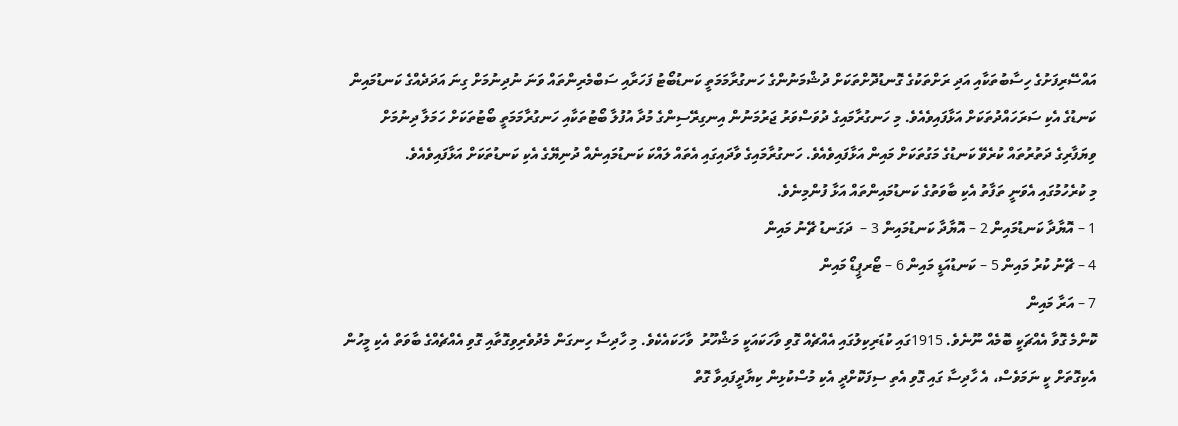އައްސޭރިފަށުގެ ހިސާބުތަކާއި އަދި ރަށްތަކުގެ ގޮނޑުދޮށްތަކަށް ދުޝްމަނުންގެ ހަނގުރާމަމަތީ ކަނޑުބޯޓު ފަހަރާއި ސަބްމެރިންތައް ވަނަ ނުދިނުމަށް ގިނަ އަދަދެއްގެ ކަނޑުމައިން ކަނޑުގެ އެކި ސަރަހައްދުތަކަށް އަޅާފައިވެއެވެ. މި ހަނގުރާމައިގެ ދުވަސްވަރު ޖަރުމަނުން އިނގިރޭސިންގެ މުދާ އުފުލާ ބޯޓުތަކާއި ހަނގުރާމަމަތީ ބޯޓުތަކަށް ހަމަލާ ދިނުމަށް ވިޔަފާރިގެ ދަތުރުތައް ކުރެވޭ ކަނޑުގެ މަގުތަކަށް މައިން އަޅާފައިވެއެވެ. ހަނގުރާމައިގެ ވާދައިގައި އެތައް ލައްކަ ކަނޑުމައިނެއް ދުނިޔޭގެ އެކި ކަނޑުތަކަށް އަޅާފައިވެއެވެ.
މި ކުރެހުމުގައި އެވަނީ ތަފާތު އެކި ބާވަތުގެ ކަނޑުމައިންތައް އަޅާ ފުންމިނެވެ.
1 – އޮޔާދާ ކަނޑުމައިން 2 – އޮޔާދާ ކަނޑުމައިން 3 –  ދަގަނޑު ޗޭނު މައިން
4 – ޗޭނު ކުރު މައިން 5 – ކަނޑުއަޑީ މައިން 6 – ޓޯރޕީޑޯ މައިން
7 – އަރާ މައިން
ކޮންމެ ގޮވާ އެއްޗަކީ ބޮމެއް ނޫނެވެ. 1915ގައި ކުޑަރިކިލުގައި އެއްޗެއް ގޮވި ވާހަކައަކީ މަޝްހޫރު  ވާހަކައެކެވެ. މި ހާދިސާ ހިނގަން މެދުވެރިވިގޮތާއި ގޮވި އެއްޗެއްގެ ބާވަތް އެކި މީހުން އެކިގޮތަށް ކީ ނަމަވެސް، އެ ހާދިސާ ގައި ގޮވި އެތި ސިފަކޮށްދީ އެކި މުސްކުޅިން ކިޔާދީފައިވާ ގޮތް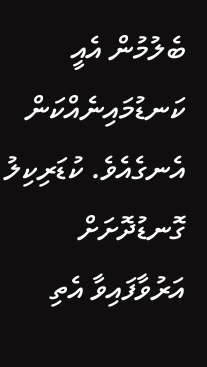ބެލުމުން އެއީ ކަނޑުމައިނެއްކަން އެނގެއެވެ. ކުޑަރިކިލު ގޮނޑުދޮށަށް އަރުވާފައިވާ އެތި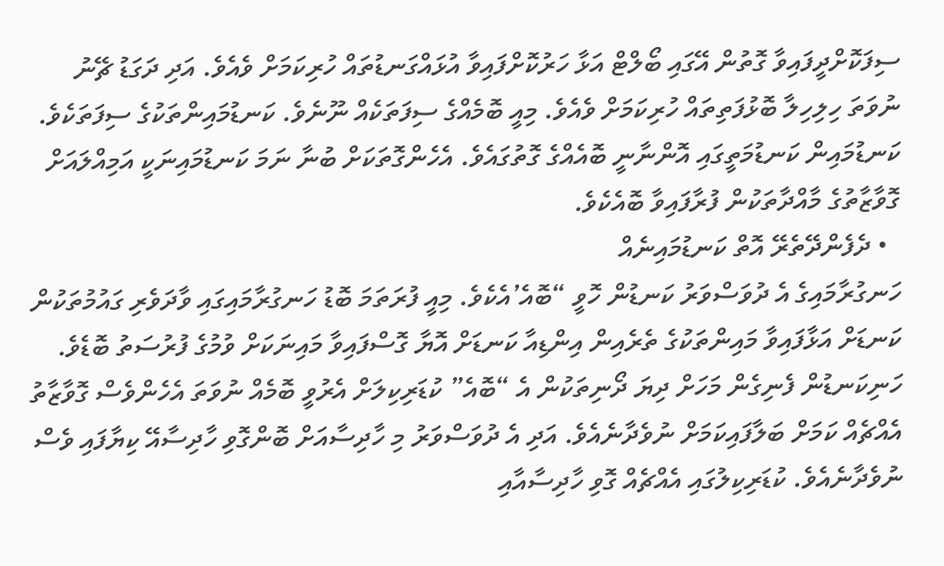ސިފަކޮށްދީފައިވާ ގޮތުން އޭގައި ބޯލްޓް އަޅާ ހަރުކޮށްފައިވާ އުޅައްގަނޑުތައް ހުރިކަމަށް ވެއެވެ. އަދި ދަގަޑު ޗޭނު ނުވަތަ ހިލިހިލާ ބޮޅުފަތިތައް ހުރިކަމަށް ވެއެވެ. މިއީ ބޮމެއްގެ ސިފަތަކެއް ނޫނެވެ. ކަނޑުމައިންތަކުގެ ސިފަތަކެވެ. ކަނޑުމައިން ކަނޑުމަތީގައި އޮންނާނީ ބޮއެއްގެ ގޮތުގައެވެ. އެހެންގޮތަކަށް ބުނާ ނަމަ ކަނޑުމައިނަކީ އަމިއްލައަށް ގޮވާޒާތުގެ މާއްދާތަކުން ފުރާފައިވާ ބޮއެކެވެ.
  • ދެފެންދޭތެރޭ އޮތް ކަނޑުމައިނެއް
ހަނގުރާމައިގެ އެ ދުވަސްވަރު ކަނޑުން ހޮވީ “ބޮއެ’އެކެވެ. މިއީ ފުރަތަމަ ބޮޑު ހަނގުރާމައިގައި ވާދަވެރި ގައުމުތަކުން ކަނޑަށް އަޅާފައިވާ މައިންތަކުގެ ތެރެއިން އިންޑިއާ ކަނޑަށް އޮޔާ ގޮސްފައިވާ މައިނަކަށް ވުމުގެ ފުރުސަތު ބޮޑެވެ. ހަނިކަނޑުން ފެނިގެން މަހަށް ދިޔަ ދޯނިތަކުން އެ “ބޮއެ” ކުޑަރިކިލަށް އެރުވީ ބޮމެއް ނުވަތަ އެހެންވެސް ގޮވާޒާތު އެއްޗެއް ކަމަށް ބަލާފައިކަމަށް ނުވެދާނެއެވެ. އަދި އެ ދުވަސްވަރު މި ހާދިސާއަށް ބޮންގޮވި ހާދިސާއޭ ކިޔާފައި ވެސް ނުވެދާނެއެވެ. ކުޑަރިކިލުގައި އެއްޗެއް ގޮވި ހާދިސާއާއި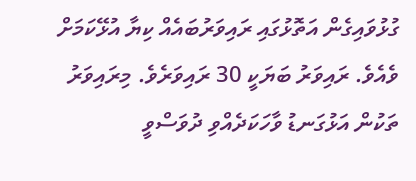ގުޅުވައިގެން އަތޮޅުގައި ރައިވަރުބައެއް ކިޔާ އުޅޭކަމަށް ވެއެވެ. ރައިވަރު ބަޔަކީ 30 ރައިވަރެވެ. މިރައިވަރު ތަކުން އަޅުގަނޑު ވާހަކަދެއްވި ދުވަސްވީ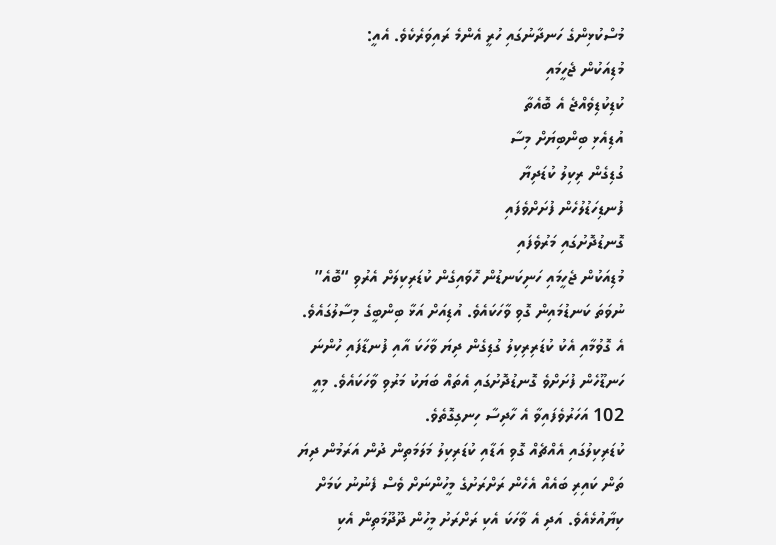މުސްކުޅިންގެ ހަނދާނުގައި ހުރީ އެންމެ ރައިވަރެކެވެ. އެއީ:
މުޑިއަކުން ޖެހީމައި
ކުޑިކުޑިވެއްޖެ އެ ބޮއެތާ
އުޑިއެޅި ބިންބިޔަށް މިސާ
ގުޑިގެން ރިކިލު ކުޑަދިޔާ
ފުނޑިހަޑުލުހެން ފުށަށްވެފައި
ގޮނޑުދޮށުގައި މަރުވެފައި
މުޑިއަކުން ޖެހީމައި ހަނިކަނޑުން ހޮވައިގެން ކުޑަރިކިލަށް އެރުވި “ބޮއެ” ނުވަތަ ކަނޑުމައިން ގޮވި ވާހަކައެވެ. އުޑިއަށް އަޅާ ބިންބީގެ މިސާލުގައެވެ. އެ ގޮވުމާއި އެކު ކުޑަރިރިކިލު ގުޑިގެން ދިޔަ ވާހަކަ އާއި ފުނޑާފައި ހުންނަ ހަނޑޫހެން ފުށަށްވެ ގޮނޑުދޮށުގައި އެތައް ބަޔަކު މަރުވި ވާހަކައެވެ. މިއީ 102 އަހަރުވެފައިވާ އެ ހާދިސާ ހިނގިގޮތެވެ.
ކުޑަރިކިލުގައި އެއްޗެއް ގޮވި އަޑާއި ކުޑަރިކިލު މަލަމަތިން ދުން އަރަމުން ދިޔަ ތަން ކައިރި ބައެއް އެހެން ރަށްރަށުގެ މީހުންނަށް ވެސް ފެނުނު ކަމަށް ކިޔާއުޅެއެވެ. އަދި އެ ވާހަކަ އެކި ރަށްރަށު މީހުން ދޫދޫމަތިން އެކި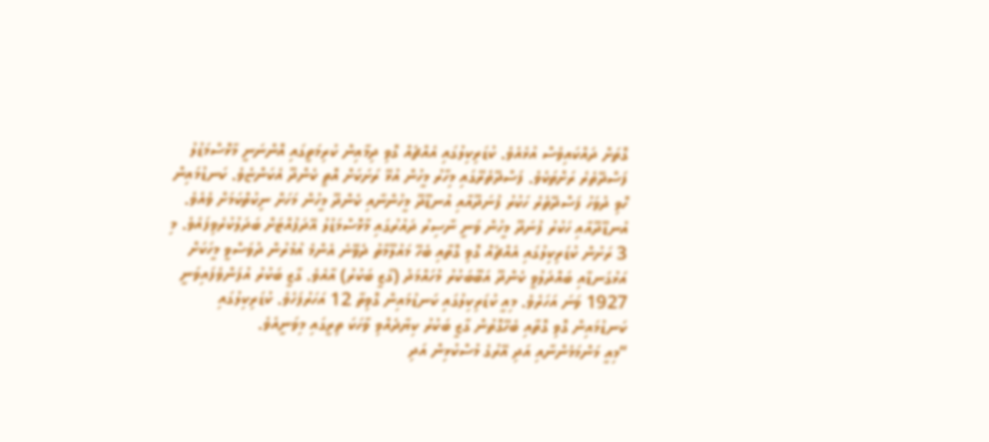ގޮތަށް ދައްކައިވެސް އުޅެއެވެ. ކުޑަރިކިލުގައި އެއްޗެއް ގޮވި ދިމާއިން ކުރިމަތީގައި އޮންނަނީ މާޅޮސްމަޑުލު ފަސްދޭތެރެ ރަށްތަކެވެ. ފަސްދޭތެރޭގައި މިހާރު މީހުން އުޅޭ ރަށަކަށް އޮތީ ކެންދޫ އެކަންޏެވެ. ކަނޑުމައިން ހޮވި ދުވަހު ފަސްދޭތެރެ ހަކުރު ފުނަދޫއާއި އުނޑޫދޫ މީހުންނާއި ކެންދޫ މީހުން މަހަށް ނިކުތްކަމަށް ވެއެވެ. އުނޑޫދޫއާއި ހަކުރު ފުނަދޫ މީހުން ވަނީ ނާސިރު ދައުރުގައި މާޅޮސްމަޑުލު އޭދަފުއްޓަށް ބަދަލުކުރެވިފައެވެ. މި 3 ރަށުން ކުޑަރިކިލުގައި އެއްޗެއް ގޮވި ގޮތާއި ބެހޭ މައުލޫމާތު ދެވޭނެ އެންމެ އުމުރުން ދުވަސްވީ މީހަކަށް އަޅުގަނޑާއި ބައްދަލުވީ ކެންދޫ އަބޫބަކުރު މުހައްމަދު (ގާޒީ ބަކުރު) އާއެވެ. ގާޒީ ބަކުރު އުފަންވެފައިވަނީ 1927 ވަނަ އަހަރެވެ. މިއީ ކުޑަރިކިލުގައި ކަނޑުމައިން ގޮވިތާ 12 އަހަރުފަހެވެ. ކުޑަރިކިލުގައި ކަނޑުމައިން ގޮވި ގޮތާއި ބެހޭގޮތުން ގާޒީ ބަކުރު ކިޔާދެއްވި ވާހަކަ ތިރީގައި މިވަނީއެވެ.
“މިއީ މަންމަމެންނާއި އަދި އޭރުގެ މުސްކުޅިން އަދި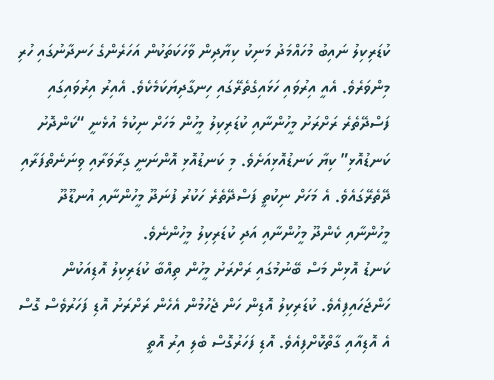ކުޑަރިކިލު ނައިބު މުހައްމަދު މަނިކު ކިޔާދިން ވާހަކަތަކުން އަހަރެންގެ ހަނދާނުގައި ހުރި މިންވަރެވެ. އެއީ އިރުވައި ހަޅައިގެތެރޭގައި ހިނގާދިޔަކަމެކެވެ. އެއިރު އިރުވައިގައި ފަސްދޭތެރެ ރަށްރަށު މީހުންނާއި ކުޑަރިކިލު މީހުން މަހަށް ނިކުމެ އުޅެނީ “ކަންދޮށު ކަނޑުއޮޅި” ކިޔާ ކަނޑުއޮޅިއަށެވެ. މި ކަނޑުއޮޅި އޮންނަނީ ގިރާވަރާއި ވިނަނެތްފަރާއި ދޭތެރޭގައެވެ. އެ މަހަށް ނިކުތީ ފަސްދޭތެރެ ހަކުރު ފުނަދޫ މީހުންނާއި އުނޑޫދޫ މީހުންނާއި ކެންދޫ މީހުންނާއި އަދި ކުޑަރިކިލު މީހުންނެވެ.
ކަނޑު އޮޅިން މަސް ބޭނުމުގައި ރަށްރަށު މީހުން ތިއްބާ ކުޑަރިކިލު އޮޑިއަކުން ހަންޖަހައިފިއެވެ. ކުޑަރިކިލު އޮޑިން ހަން ޖެހުމުން އެހެން ރަށްރަށު އޮޑި ފަހަރުވެސް ގޮސް އެ އޮޑިއާއި ގާތްކޮށްފިއެވެ. އޮޑި ފަހަރުގޮސް ބެލި އިރު އޮތީ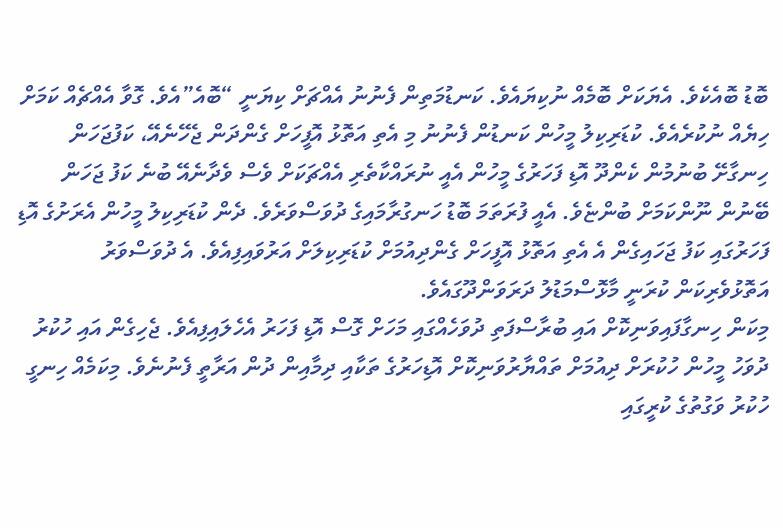ބޮޑު ބޮއެކެވެ. އެޔަކަށް ބޮމެއް ނުކިޔައެވެ. ކަނޑުމަތިން ފެނުނު އެއްޗަށް ކިޔަނީ “ބޮއެ”އެވެ. ގޮވާ އެއްޗެއް ކަމަށް ހިޔެއް ނުކުރެއެވެ. ކުޑަރިކިލު މީހުން ކަނޑުން ފެނުނު މި އެތި އަތޮޅު އޮފީހަށް ގެންދަން ޖެހޭނެއޭ، ކަފުޖަހަން ހިނގާށޭ ބުނުމުން ކެންދޫ އޮޑި ފަހަރުގެ މީހުން އެއީ ނުރައްކާތެރި އެއްޗަކަށް ވެސް ވެދާނެއޭ ބުނެ ކަފު ޖަހަން ބޭނުން ނޫންކަމަށް ބުންޏެވެ. އެއީ ފުރަތަމަ ބޮޑު ހަނގުރާމައިގެ ދުވަސްވަރެވެ. ދެން ކުޑަރިކިލު މީހުން އެރަށުގެ އޮޑި ފަހަރުގައި ކަފު ޖަހައިގެން އެ އެތި އަތޮޅު އޮފީހަށް ގެންދިއުމަށް ކުޑަރިކިލަށް އަރުވައިފިއެވެ. އެ ދުވަސްވަރު އަތޮޅުވެރިކަން ކުރަނީ މާޅޮސްމަޑުލު ދަރަވަންދޫގައެވެ.
މިކަން ހިނގާފައިވަނިކޮށް އައި ބުރާސްފަތި ދުވަހެއްގައި މަހަށް ގޮސް އޮޑި ފަހަރު އެހެލައިފިއެވެ. ޖެހިގެން އައި ހުކުރު ދުވަހު މީހުން ހުކުރަށް ދިއުމަށް ތައްޔާރުވަނިކޮށް އޮޑިހަރުގެ ތަކާއި ދިމާއިން ދުން އަރާތީ ފެނުނެވެ. މިކަމެއް ހިނގީ ހުކުރު ވަގުތުގެ ކުރީގައި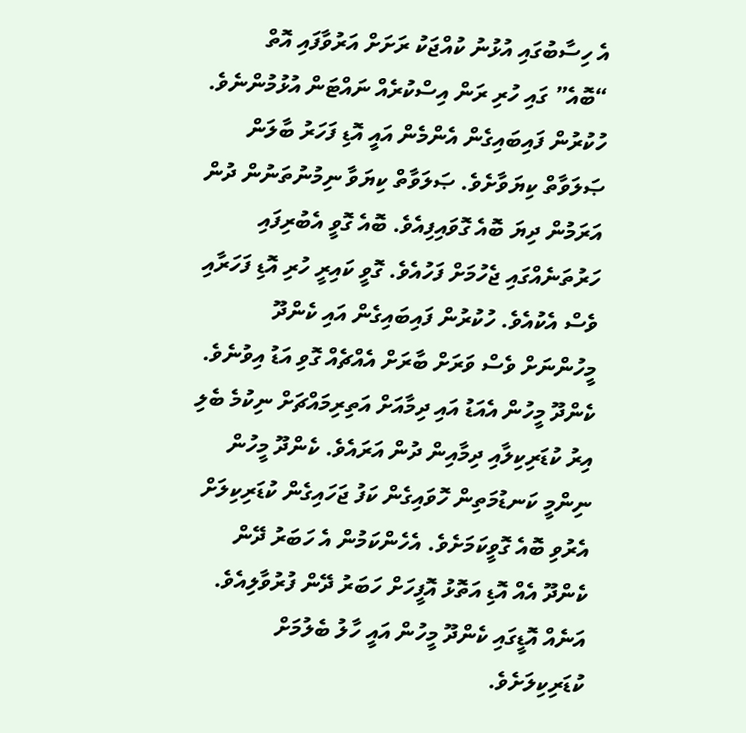އެ ހިސާބުގައި އުޅުނު ކުއްޖަކު ރަށަށް އަރުވާފައި އޮތް “ބޮއެ” ގައި ހުރި ރަން އިސްކުރެއް ނައްޓަން އުޅުމުންނެވެ. ހުކުރުން ފައިބައިގެން އެންމެން އައީ އޮޑި ފަހަރު ބާލަން ޞަލަވާތް ކިޔަވާށެވެ. ޞަލަވާތް ކިޔަވާ ނިމުނުތަނުން ދުން އަރަމުން ދިޔަ ބޮއެ ގޮވައިފިއެވެ. ބޮއެ ގޮވީ އެބުރިފައި ހަރުތަނެއްގައި ޖެހުމަށް ފަހުއެވެ. ގޮވީ ކައިރީ ހުރި އޮޑި ފަހަރާއި ވެސް އެކުއެވެ. ހުކުރުން ފައިބައިގެން އައި ކެންދޫ މީހުންނަށް ވެސް ވަރަށް ބާރަށް އެއްޗެއް ގޮވި އަޑު އިވުނެވެ. ކެންދޫ މީހުން އެއަޑު އައި ދިމާއަށް އަތިރިމައްޗަށް ނިކުމެ ބެލި އިރު ކުޑަރިކިލާއި ދިމާއިން ދުން އަރައެވެ. ކެންދޫ މީހުން ނިންމީ ކަނޑުމަތިން ހޮވައިގެން ކަފު ޖަހައިގެން ކުޑަރިކިލަށް އެރުވި ބޮއެ ގޮވީކަމަށެވެ. އެހެންކަމުން އެ ހަބަރު ދޭން ކެންދޫ އެއް އޮޑި އަތޮޅު އޮފީހަށް ހަބަރު ދޭން ފުރުވާލިއެވެ. އަނެއް އޮޑީގައި ކެންދޫ މީހުން އައީ ހާލު ބެލުމަށް ކުޑަރިކިލަށެވެ.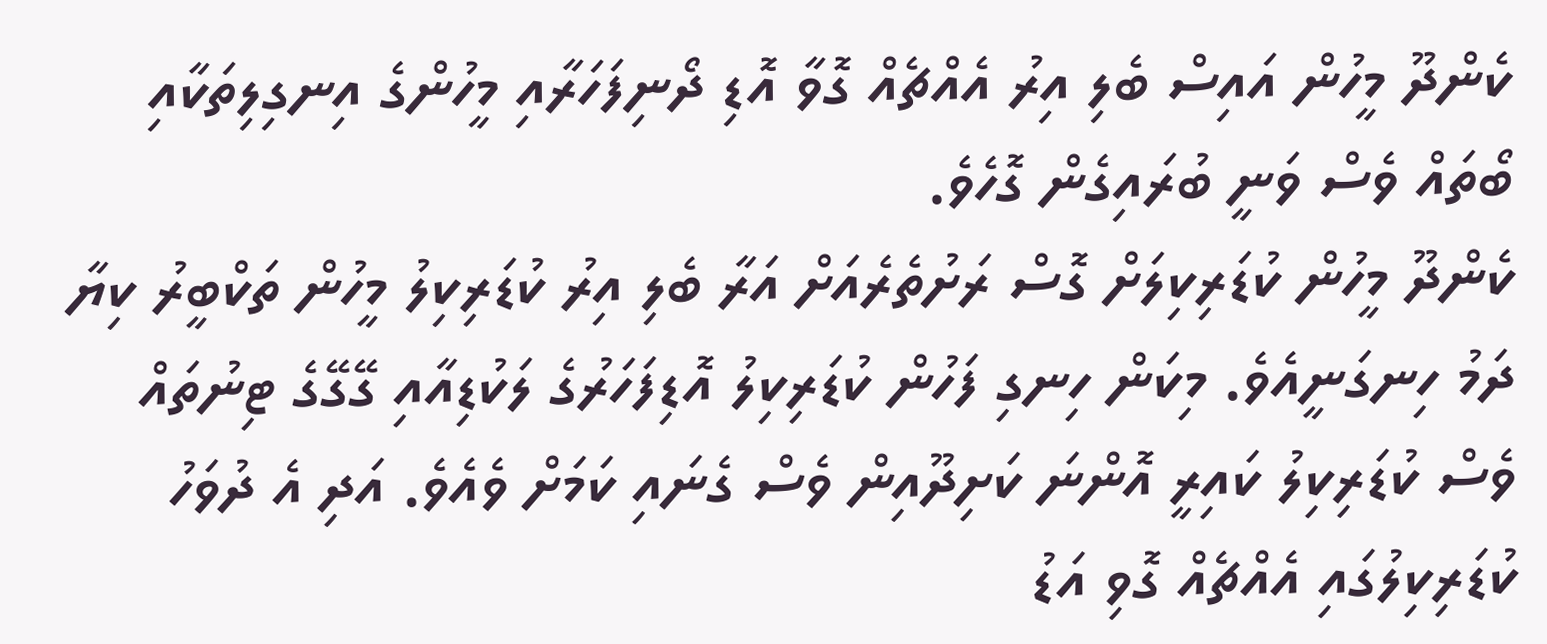ކެންދޫ މީހުން އައިސް ބެލި އިރު އެއްޗެއް ގޮވާ އޮޑި ދޯނިފަހަރާއި މީހުންގެ އިނގިލިތަކާއި ބޯތައް ވެސް ވަނީ ބުރައިގެން ގޮހެވެ.
ކެންދޫ މީހުން ކުޑަރިކިލަށް ގޮސް ރަށުތެރެއަށް އަރާ ބެލި އިރު ކުޑަރިކިލު މީހުން ތަކްބީރު ކިޔާ ދަމު ހިނގަނީއެވެ. މިކަން ހިނގި ފަހުން ކުޑަރިކިލު އޮޑިފަހަރުގެ ލަކުޑިއާއި ގޭގޭގެ ޓިނުތައް ވެސް ކުޑަރިކިލު ކައިރީ އޮންނަ ކަށިދޫއިން ވެސް ގެނައި ކަމަށް ވެއެވެ. އަދި އެ ދުވަހު ކުޑަރިކިލުގައި އެއްޗެއް ގޮވި އަޑު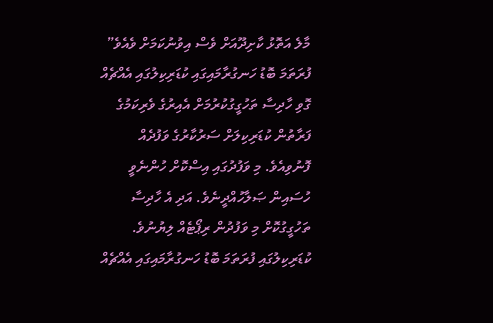މާލެ އަތޮޅު ކާށިދޫއަށް ވެސް އިވުނުކަމަށް ވެއެވެ”
ފުރަތަމަ ބޮޑު ހަނގުރާމައިގައި ކުޑަރިކިލުގައި އެއްޗެއް ގޮވި ހާދިސާ ތަހުގީގުކުރުމަށް އެއިރުގެ ވެރިކަމުގެ ފަރާތުން ކުޑަރިކިލަށް ސަރުކާރުގެ ވަފުދެއް ފޮނުވިއެވެ. މި ވަފުދުގައި އިސްކޮށް ހުންނެވީ ހުސައިން ޞަލާހުއްދީނެވެ. އަދި އެ ހާދިސާ ތަހުގީގުކޮށް މި ވަފުދުން ރިޕޯޓެއް ލިޔުނުވެ. ކުޑަރިކިލުގައި ފުރަތަމަ ބޮޑު ހަނގުރާމައިގައި އެއްޗެއް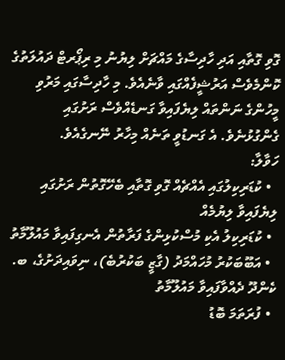ގޮވި ގޮތާއި އަދި ހާދިސާގެ މައްޗަށް ލިޔުނު މި ރިޕޯރޓް ދައުލަތުގެ ކޮންމެވެސް އަރުޝީފެއްގައި ވާނެއެވެ. މި ހާދިސާގައި މަރުވި މީހުންގެ ނަންތައް ލިޔެފައިވާ ގަނޑެއްވެސް ރަށުގައި ގެންގުޅުނެވެ. އެ ގަނޑުވީ ތަނެއް މިހާރު ނޭނގެއެވެ.
ހަވާލާ:
  • ކުޑަރިކިލުގައި އެއްޗެއް ގޮވި ގޮތާއި ބެހޭގޮތުން ރަށުގައި ލިޔެފައިވާ ލިޔުމެއް
  • ކުޑަރިކިލު އެކި މުސްކުޅިންގެ ފަރާތުން އެނގިފައިވާ މައުލޫމާތު
  • އަބޫބަކުރު މުހައްމަދު (ގާޒީ ބަކުރުބެ)، ނިވައިދަށުގެ، ބ. ކެންދޫ ދެއްވާފައިވާ މައުލޫމާތު
  • ފުރަތަމަ ބޮޑު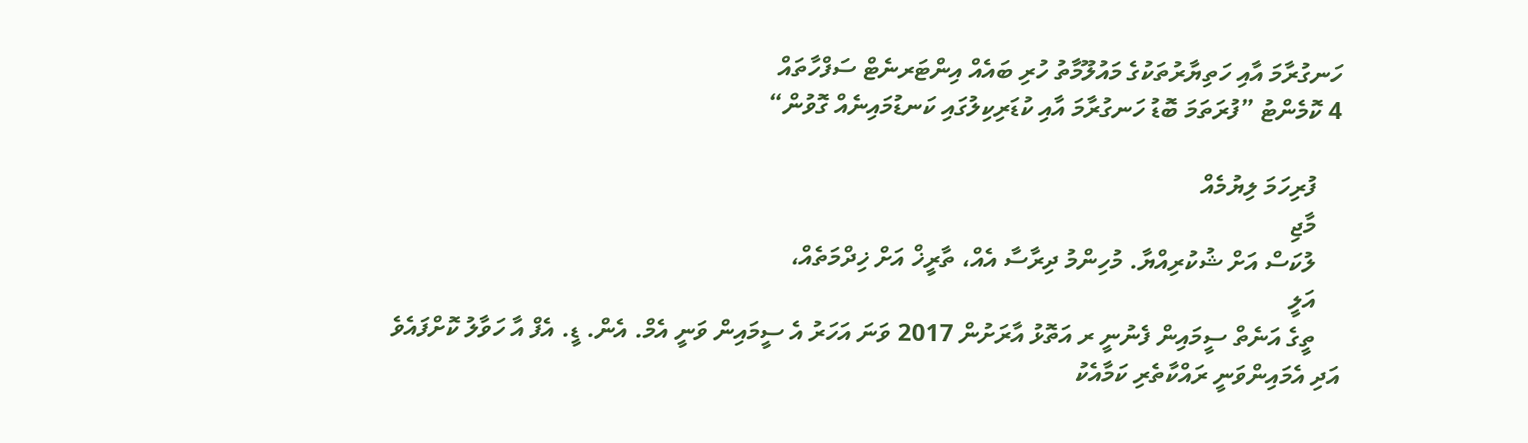ހަނގުރާމަ އާއި ހަތިޔާރުތަކުގެ މައުލޫމާތު ހުރި ބައެއް އިންޓަރނެޓް ސަފްހާތައް
4 ކޮމެންޓު ”ފުރަތަމަ ބޮޑު ހަނގުރާމަ އާއި ކުޑަރިކިލުގައި ކަނޑުމައިނެއް ގޮވުން“

    ފުރިހަމަ ލިޔުމެއް
    މާޖި
    ލުކަސް އަށް ޝުކުރިއްޔާ. މުހިންމު ދިރާސާ އެއް، ތާރީޚް އަށް ޚިދްމަތެއް،
    އަލީ
    ތީގެ އަނެތް ސީމައިން ފެނުނީ ރ އަތޮޅު އާރަށުން 2017 ވަނަ އަހަރު އެ ސީމައިން ވަނީ އެމް. އެން. ޑީ. އެފް އާ ހަވާލު ކޮށްފައެވެ އަދި އެމައިންވަނީ ރައްކާތެރި ކަމާއެކު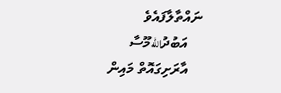ނައްތާލާފައެވެ
    އަބުދުاللهމޫސާ
    އާރަށިގައޮތް މައިން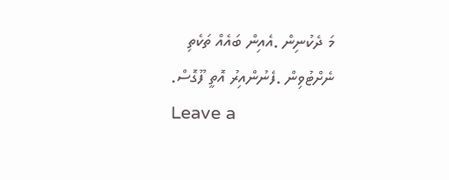މަ ދެކުނިން .އެއިން ބައެއް ތަކެތި ނެށްޓުވިން .ފެނުންއިރު އޮތީ ފޫގޮސް.
Leave a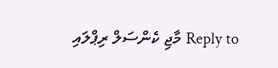Reply to މާޖި ކެންސަލް ރިޕްލައި